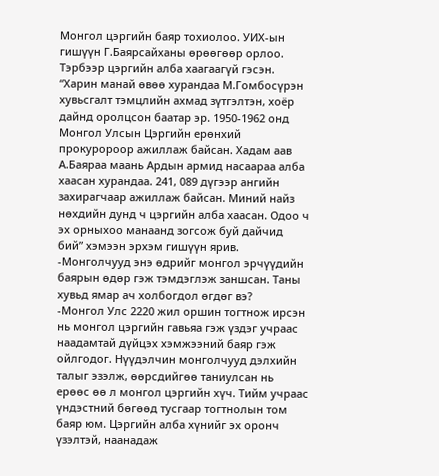Монгол цэргийн баяр тохиолоо. УИХ-ын гишүүн Г.Баярсайханы өрөөгөөр орлоо. Тэрбээр цэргийн алба хаагаагүй гэсэн. “Харин манай өвөө хурандаа М.Гомбосүрэн хувьсгалт тэмцлийн ахмад зүтгэлтэн, хоёр дайнд оролцсон баатар эр. 1950-1962 онд Монгол Улсын Цэргийн ерөнхий прокуророор ажиллаж байсан. Хадам аав А.Баяраа маань Ардын армид насаараа алба хаасан хурандаа. 241, 089 дүгээр ангийн захирагчаар ажиллаж байсан. Миний найз нөхдийн дунд ч цэргийн алба хаасан. Одоо ч эх орныхоо манаанд зогсож буй дайчид бий” хэмээн эрхэм гишүүн ярив.
-Монголчууд энэ өдрийг монгол эрчүүдийн баярын өдөр гэж тэмдэглэж заншсан. Таны хувьд ямар ач холбогдол өгдөг вэ?
-Монгол Улс 2220 жил оршин тогтнож ирсэн нь монгол цэргийн гавьяа гэж үздэг учраас наадамтай дүйцэх хэмжээний баяр гэж ойлгодог. Нүүдэлчин монголчууд дэлхийн талыг эзэлж, өөрсдийгөө таниулсан нь ерөөс өө л монгол цэргийн хүч. Тийм учраас үндэстний бөгөөд тусгаар тогтнолын том баяр юм. Цэргийн алба хүнийг эх оронч үзэлтэй, наанадаж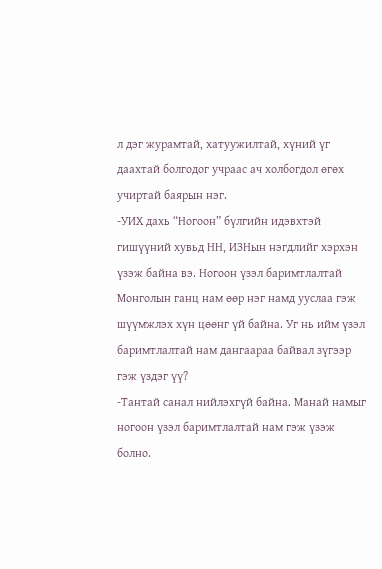л дэг журамтай, хатуужилтай, хүний үг даахтай болгодог учраас ач холбогдол өгөх учиртай баярын нэг.
-УИХ дахь “Ногоон” бүлгийн идэвхтэй гишүүний хувьд НН, ИЗНын нэгдлийг хэрхэн үзэж байна вэ. Ногоон үзэл баримтлалтай Монголын ганц нам өөр нэг намд ууслаа гэж шүүмжлэх хүн цөөнг үй байна. Уг нь ийм үзэл баримтлалтай нам дангаараа байвал зүгээр гэж үздэг үү?
-Тантай санал нийлэхгүй байна. Манай намыг ногоон үзэл баримтлалтай нам гэж үзэж болно.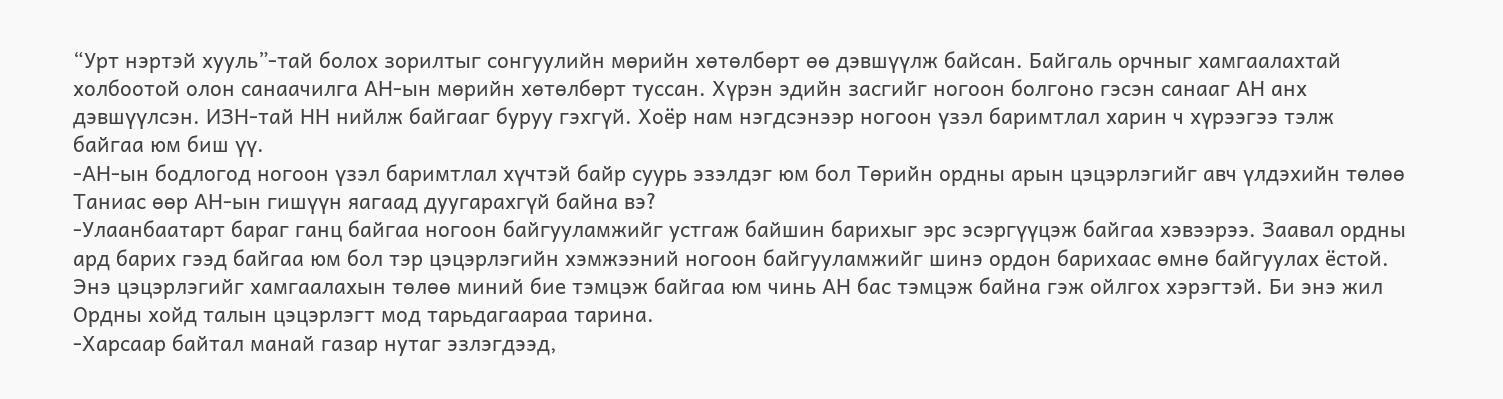“Урт нэртэй хууль”-тай болох зорилтыг сонгуулийн мөрийн хөтөлбөрт өө дэвшүүлж байсан. Байгаль орчныг хамгаалахтай холбоотой олон санаачилга АН-ын мөрийн хөтөлбөрт туссан. Хүрэн эдийн засгийг ногоон болгоно гэсэн санааг АН анх дэвшүүлсэн. ИЗН-тай НН нийлж байгааг буруу гэхгүй. Хоёр нам нэгдсэнээр ногоон үзэл баримтлал харин ч хүрээгээ тэлж байгаа юм биш үү.
-АН-ын бодлогод ногоон үзэл баримтлал хүчтэй байр суурь эзэлдэг юм бол Төрийн ордны арын цэцэрлэгийг авч үлдэхийн төлөө Таниас өөр АН-ын гишүүн яагаад дуугарахгүй байна вэ?
-Улаанбаатарт бараг ганц байгаа ногоон байгууламжийг устгаж байшин барихыг эрс эсэргүүцэж байгаа хэвээрээ. Заавал ордны ард барих гээд байгаа юм бол тэр цэцэрлэгийн хэмжээний ногоон байгууламжийг шинэ ордон барихаас өмнө байгуулах ёстой. Энэ цэцэрлэгийг хамгаалахын төлөө миний бие тэмцэж байгаа юм чинь АН бас тэмцэж байна гэж ойлгох хэрэгтэй. Би энэ жил Ордны хойд талын цэцэрлэгт мод тарьдагаараа тарина.
-Харсаар байтал манай газар нутаг эзлэгдээд,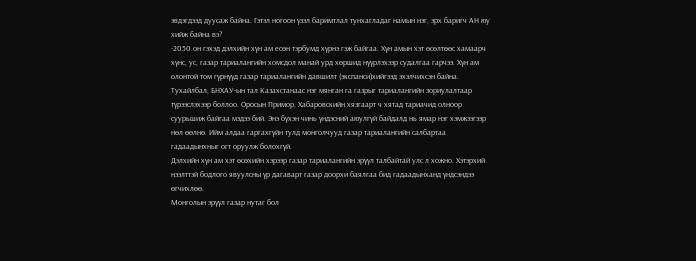эвдэгдээд дуусаж байна. Гэтэл ногоон үзэл баримтлал тунхагладаг намын нэг, эрх баригч АН юу хийж байна вэ?
-2050 он гэхэд дэлхийн хүн ам есөн тэрбумд хүрнэ гэж байгаа. Хүн амын хэт өсөлтөөс хамаарч хүнс, ус, газар тариалангийн хомсдол манай урд хөршид нүүрлэхээр судалгаа гарчээ. Хүн ам олонтой том гүрнүүд газар тариалангийн давшилт (экспанси)хийгээд эхэлчихсэн байна.
Тухайлбал, БНХАУ-ын тал Казахстанаас нэг мянган га газрыг тариалангийн зориулалтаар түрээслэхээр боллоо. Оросын Примор, Хабаровскийн хязгаарт ч хятад тариачид олноор суурьшиж байгаа мэдээ бий. Энэ бүхэн чинь үндэсний аюулгүй байдалд нь ямар нэг хэмжээгээр нөл өөлнө. Ийм алдаа гаргахгүйн тулд монголчууд газар тариалангийн салбартаа гадаадынхныг огт оруулж болохгүй.
Дэлхийн хүн ам хэт өсөхийн хэрээр газар тариалангийн эрүүл талбайтай улс л хожно. Хэтэрхий нээлттэй бодлого явуулсны үр дагаварт газар доорхи баялгаа бид гадаадынханд үндсэндээ өгчихлөө.
Монголын эрүүл газар нутаг бол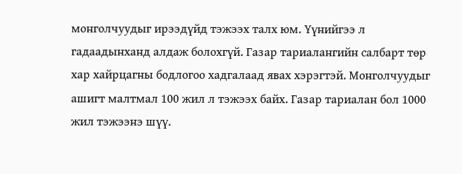монголчуудыг ирээдүйд тэжээх талх юм. Үүнийгээ л гадаадынханд алдаж болохгүй. Газар тариалангийн салбарт төр хар хайрцагны бодлогоо хадгалаад явах хэрэгтэй. Монголчуудыг ашигт малтмал 100 жил л тэжээх байх. Газар тариалан бол 1000 жил тэжээнэ шүү.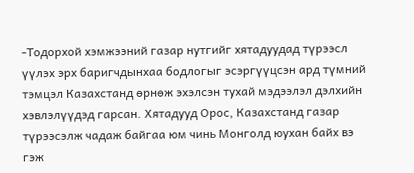-Тодорхой хэмжээний газар нутгийг хятадуудад түрээсл үүлэх эрх баригчдынхаа бодлогыг эсэргүүцсэн ард түмний тэмцэл Казахстанд өрнөж эхэлсэн тухай мэдээлэл дэлхийн хэвлэлүүдэд гарсан. Хятадууд Орос, Казахстанд газар түрээсэлж чадаж байгаа юм чинь Монголд юухан байх вэ гэж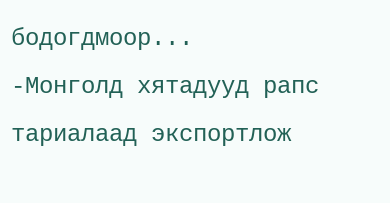бодогдмоор...
-Монголд хятадууд рапс тариалаад экспортлож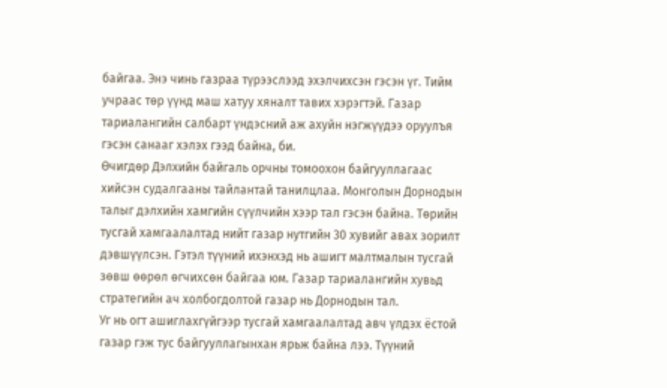байгаа. Энэ чинь газраа түрээслээд эхэлчихсэн гэсэн үг. Тийм учраас төр үүнд маш хатуу хяналт тавих хэрэгтэй. Газар тариалангийн салбарт үндэсний аж ахуйн нэгжүүдээ оруулъя гэсэн санааг хэлэх гээд байна, би.
Өчигдөр Дэлхийн байгаль орчны томоохон байгууллагаас хийсэн судалгааны тайлантай танилцлаа. Монголын Дорнодын талыг дэлхийн хамгийн сүүлчийн хээр тал гэсэн байна. Төрийн тусгай хамгаалалтад нийт газар нутгийн 30 хувийг авах зорилт дэвшүүлсэн. Гэтэл түүний ихэнхэд нь ашигт малтмалын тусгай зөвш өөрөл өгчихсөн байгаа юм. Газар тариалангийн хувьд стратегийн ач холбогдолтой газар нь Дорнодын тал.
Уг нь огт ашиглахгүйгээр тусгай хамгаалалтад авч үлдэх ёстой газар гэж тус байгууллагынхан ярьж байна лээ. Түүний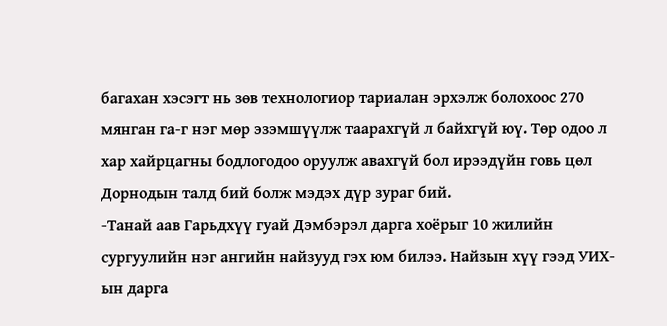багахан хэсэгт нь зөв технологиор тариалан эрхэлж болохоос 270 мянган га-г нэг мөр эзэмшүүлж таарахгүй л байхгүй юү. Төр одоо л хар хайрцагны бодлогодоо оруулж авахгүй бол ирээдүйн говь цөл Дорнодын талд бий болж мэдэх дүр зураг бий.
-Танай аав Гарьдхүү гуай Дэмбэрэл дарга хоёрыг 10 жилийн сургуулийн нэг ангийн найзууд гэх юм билээ. Найзын хүү гээд УИХ-ын дарга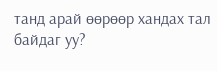танд арай өөрөөр хандах тал байдаг уу?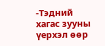-Тэдний хагас зууны үерхэл өөр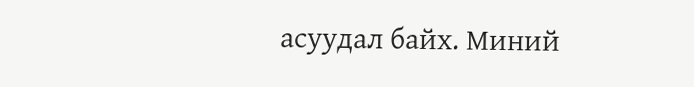асуудал байх. Миний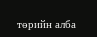төрийн алба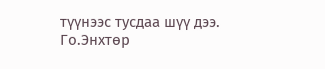түүнээс тусдаа шүү дээ.
Го.Энхтөр